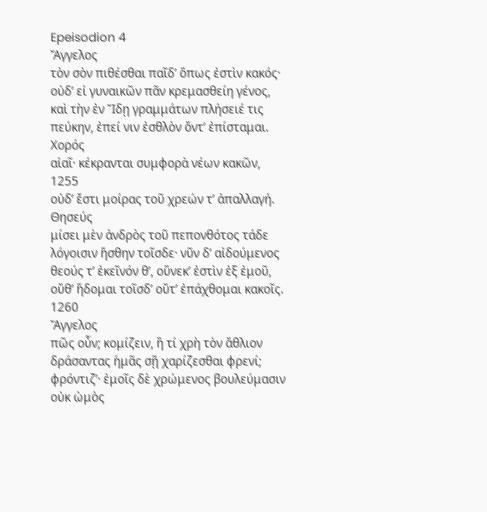Epeisodion 4
Ἄγγελος
τὸν σὸν πιθέσθαι παῖδ’ ὅπως ἐστὶν κακός·
οὐδ’ εἰ γυναικῶν πᾶν κρεμασθείη γένος,
καὶ τὴν ἐν Ἴδῃ γραμμάτων πλήσειέ τις
πεύκην, ἐπεί νιν ἐσθλὸν ὄντ’ ἐπίσταμαι.
Χορός
αἰαῖ· κέκρανται συμφορὰ νέων κακῶν,
1255
οὐδ’ ἔστι μοίρας τοῦ χρεών τ’ ἀπαλλαγή.
Θησεύς
μίσει μὲν ἀνδρὸς τοῦ πεπονθότος τάδε
λόγοισιν ἥσθην τοῖσδε· νῦν δ’ αἰδούμενος
θεούς τ’ ἐκεῖνόν θ’, οὕνεκ’ ἐστὶν ἐξ ἐμοῦ,
οὔθ’ ἥδομαι τοῖσδ’ οὔτ’ ἐπάχθομαι κακοῖς.
1260
Ἄγγελος
πῶς οὖν; κομίζειν, ἢ τί χρὴ τὸν ἄθλιον
δράσαντας ἡμᾶς σῇ χαρίζεσθαι φρενί;
φρόντιζ’· ἐμοῖς δὲ χρώμενος βουλεύμασιν
οὐκ ὠμὸς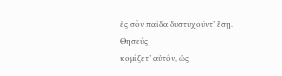ἐς σὸν παῖδα δυστυχοῦντ’ ἔσῃ.
Θησεύς
κομίζετ’ αὐτόν, ὡς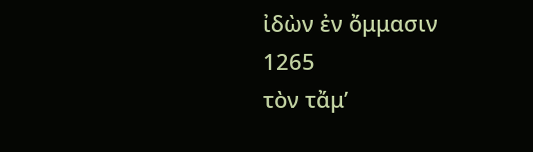ἰδὼν ἐν ὄμμασιν
1265
τὸν τἄμ’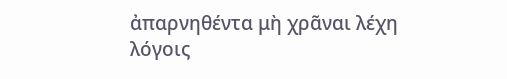ἀπαρνηθέντα μὴ χρᾶναι λέχη
λόγοις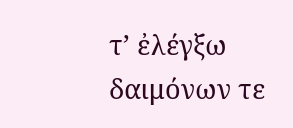τ’ ἐλέγξω δαιμόνων τε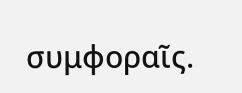συμφοραῖς.